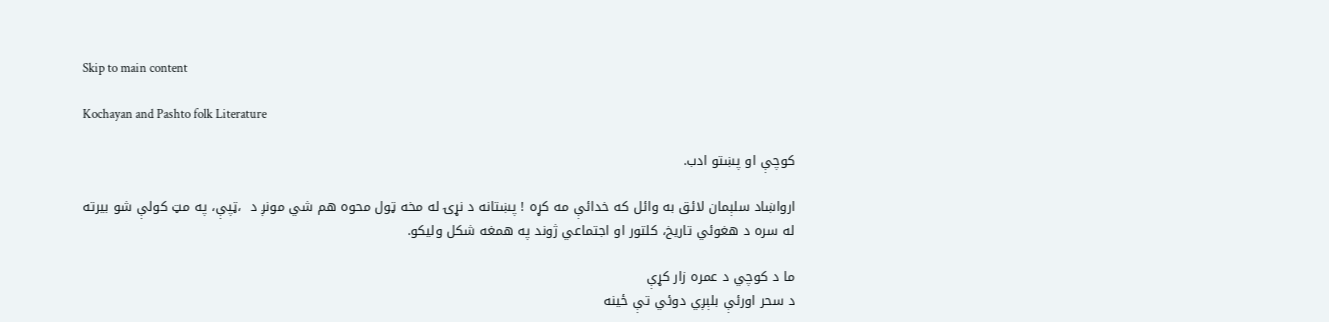Skip to main content

Kochayan and Pashto folk Literature

کوچې او پښتو ادب.

ارواښاد سلېمان لائق به وائل که خدائې مه کړه ! پښتانه د نړۍ له مخه ټول محوه هم شي مونږ د  ،ټپې، په مټ کولې شو بیرته له سره د هغوئي تاریخ، کلتور او اجتماعي ژوند په همغه شکل ولیکو.

ما د کوچي د عمره زار کړې
د سحر اورئې بلېږي دوئي تې ځينه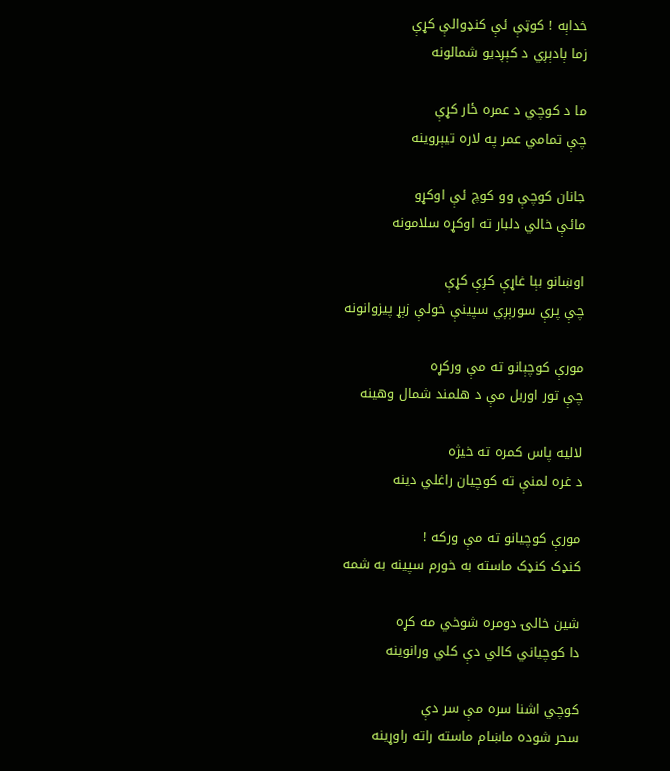خداېه ! کوټې ئې کنډوالې کړې
زما ېادېږي د کېږديو شمالونه

ما د کوچي د عمره ځار کړې
چې تمامي عمر په لاره تیېروینه

جانان کوچې وو کوچ ئې اوکړو
مائې خالي دلبار ته اوکړه سلامونه

اوښانو بېا غاړې کږې کړې
چې پرې سورېږي سپینې خولې زېړ پیزوانونه

مورې کوچېانو ته مې ورکړه
چې تور اوربل مې د هلمند شمال وهينه

لالیه پاس کمره ته خیژه
د غره لمنې ته کوچیان راغلي دینه

مورې کوچیانو ته مې ورکه !
کنډک کنډک ماسته به خورم سپینه به شمه

شین خالۍ دومره شوخي مه کړه
دا کوچیاني کالي دې کلي ورانوینه

کوچي اشنا سره مې سر دې
سحر شوده ماښام ماسته راته راوړينه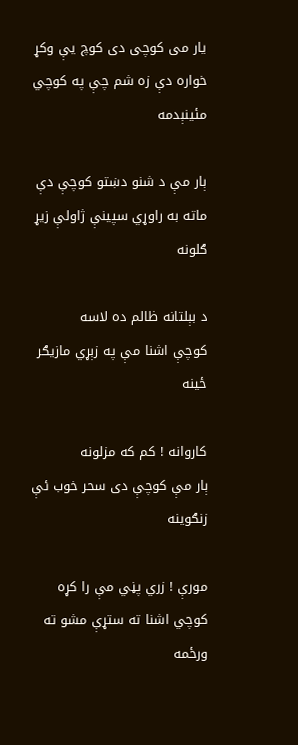یار می کوچی دی کوچ يې وکړ
خواره دې زه شم چې په کوچي مئینېدمه

ېار مې د شنو دښتو کوچې دې
ماته به راوړي سپینې ژاولې زیړ ګلونه

د بېلتانه ظالم ده لاسه
کوچې اشنا مې په زېړي مازیګر ځینه

کاروانه ! کم که مزلونه
ېار مې کوچې دی سحر خوب ئې زنګوینه

مورې ! زري پڼي مې را کړه
کوچي اشنا ته ستړې مشو ته ورځمه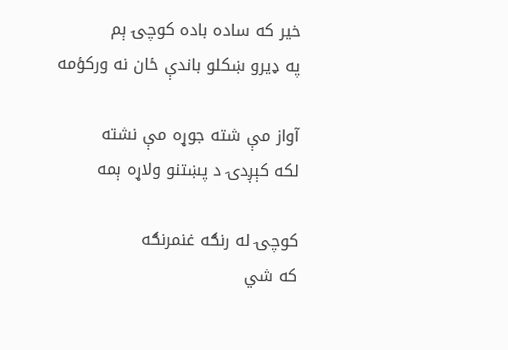خیر که ساده باده کوچۍ ېم
په ډیرو ښکلو باندې ځان نه ورکؤمه

آواز مې شته جوړه مې نشته
لکه کېږدۍ د پښتنو ولاړه ېمه

کوچۍ له رنګه غنمرنګه
که شي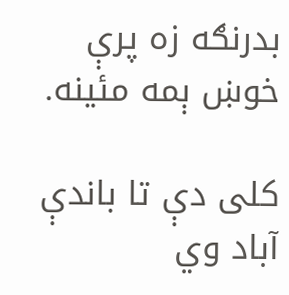بدرنګه زه پرې خوښ ېمه مئینه.

کلی دې تا باندې آباد وي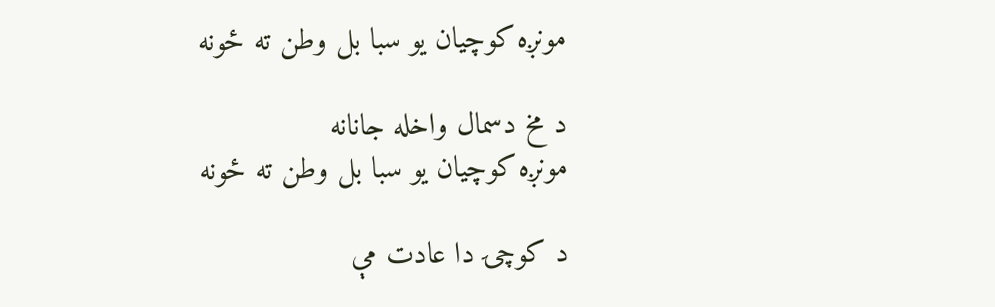مونږه کوچیان یو سبا بل وطن ته ځونه

د مخ دسمال واخله جانانه
مونږه کوچیان یو سبا بل وطن ته ځونه

د کوچۍ دا عادت مې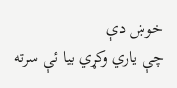خوښ دې
چې یاري وکړي بیا ئې سرته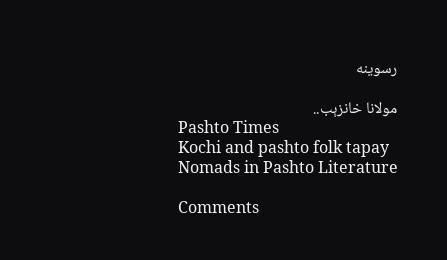رسوینه

مولانا خانزېب..
Pashto Times
Kochi and pashto folk tapay
Nomads in Pashto Literature

Comments